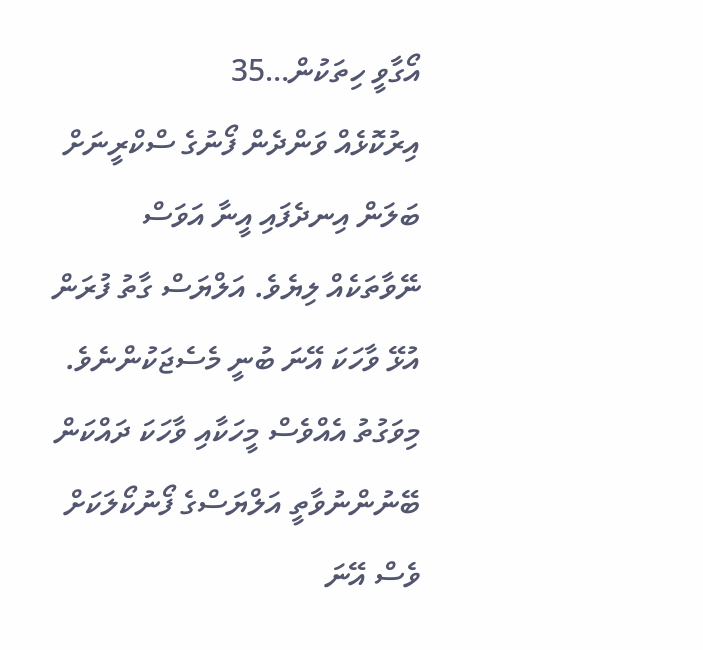އޯގާވީ ހިތަކުން…35
އިރުކޮޅެއް ވަންދެން ފޯނުގެ ސްކްރީނަށް ބަލަން އިނދެފައި އީނާ އަވަސް ނޭވާތަކެއް ލިޔެވެ. އަލްޔަސް ގާތު ފުރަން އުޅޭ ވާހަކަ އޭނަ ބުނީ މެސެޖަކުންނެވެ. މިވަގުތު އެއްވެސް މީހަކާއި ވާހަކަ ދައްކަން ބޭނުންނުވާތީ އަލްޔަސްގެ ފޯނުކޯލަކަށް ވެސް އޭނަ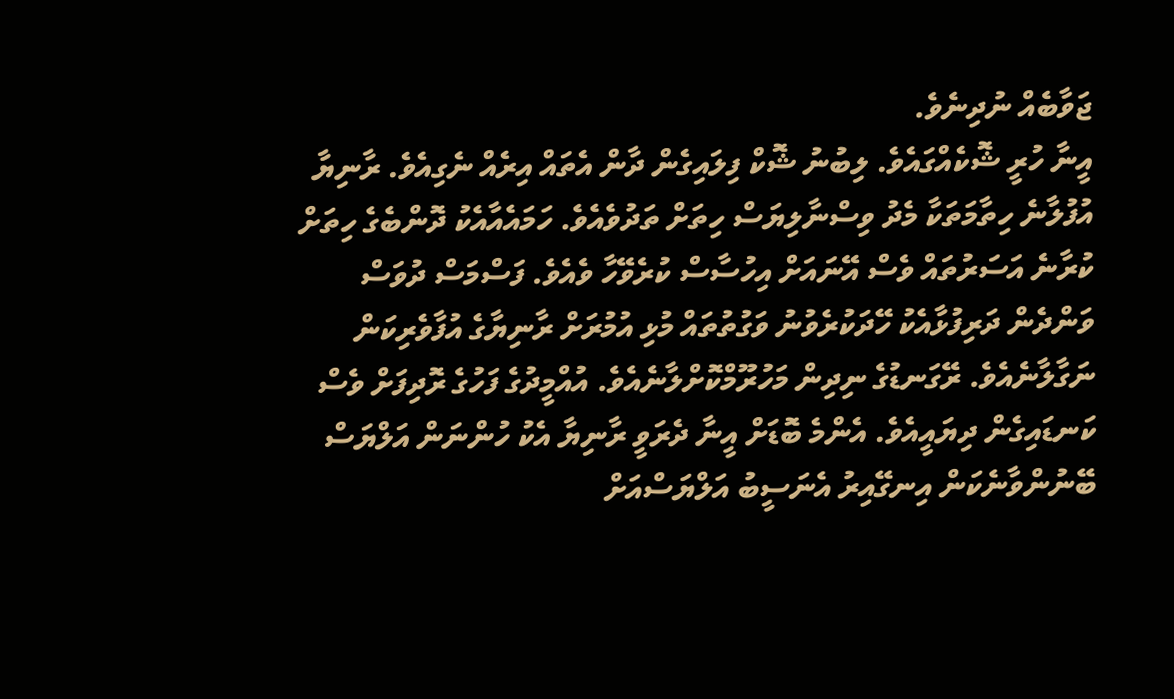ޖަވާބެއް ނުދިނެވެ.
އީނާ ހުރީ ޝޮކެއްގައެވެ. ލިބުނު ޝޮކް ފިލައިގެން ދާން އެތައް އިރެއް ނެގިއެވެ. ރާނިޔާ އުފުލާނެ ހިތާމަތަކާ މެދު ވިސްނާލިޔަސް ހިތަށް ތަދުވެއެވެ. ހަމައެއާއެކު ދޮންބެގެ ހިތަށް ކުރާނެ އަސަރުތައް ވެސް އޭނައަށް އިހުސާސް ކުރެވޭހާ ވެއެވެ. ފަސްމަސް ދުވަސް ވަންދެން ދަރިފުޅާއެކު ހޭދަކުރެވުނު ވަގުތުތައް މުޅި އުމުރަށް ރާނިޔާގެ އުފާވެރިކަން ނަގާލާނެއެވެ. ރޭގަނޑުގެ ނިދިން މަހުރޫމްކޮށްލާނެއެވެ. އުއްމީދުގެ ފަހުގެ ރޮދިފަށް ވެސް ކަނޑައިގެން ދިޔައީއެވެ. އެންމެ ބޮޑަށް އީނާ ދެރަވީ ރާނިޔާ އެކު ހުންނަން އަލްޔަސް ބޭނުންވާނެކަން އިނގޭއިރު އެނަސީބު އަލްޔަސްއަށް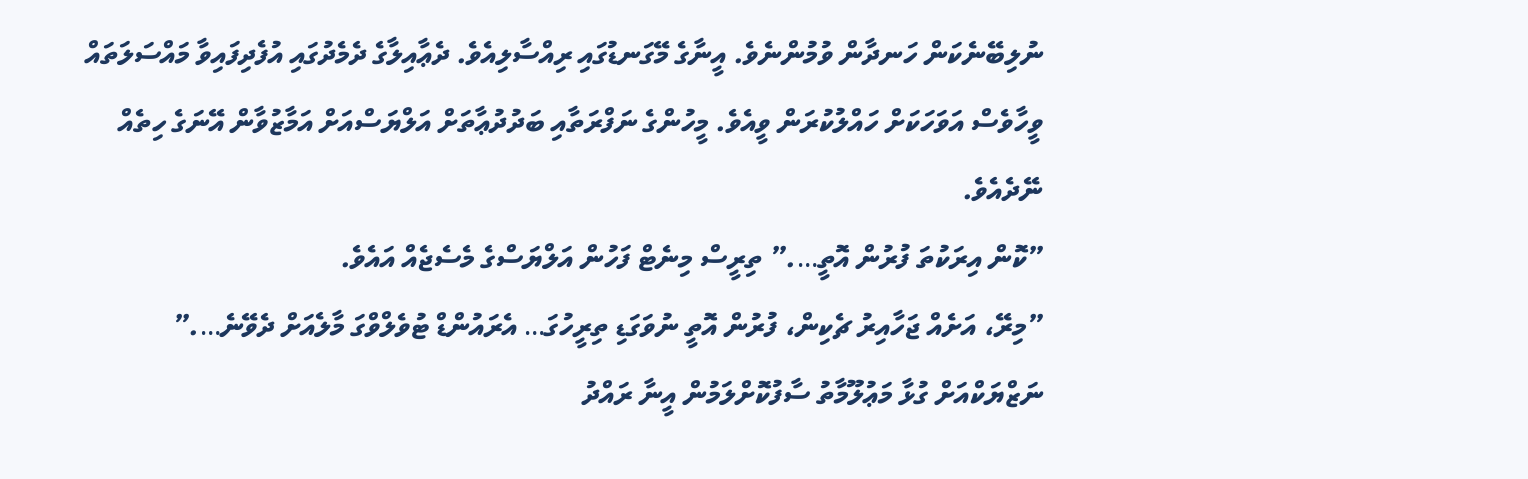ނުލިބޭނެކަން ހަނދާން ވުމުންނެވެ. އީނާގެ މޭގަނޑުގައި ރިއްސާލިއެވެ. ދެޢާއިލާގެ ދެމެދުގައި އުފެދިފައިވާ މައްސަލަތައް ވީހާވެސް އަވަހަކަށް ހައްލުކުރަން ވީއެވެ. މީހުންގެ ނަފްރަތާއި ބަދުދުޢާތަށް އަލްޔަސްއަށް އަމާޒުވާން އޭނަގެ ހިތެއް ނޭދެއެވެ.
”ކޮން އިރަކުތަ ފުރުން އޮތީ….” ތިރީސް މިނެޓް ފަހުން އަލްޔަސްގެ މެސެޖެއް އައެވެ.
”މިރޭ، އަށެއް ޖަހާއިރު ޗެކިން، ފުރުން އޮތީ ނުވަގަޑި ތިރީހުގަ… އެރައުންޑް ޓުވެލްވްގަ މާލެއަށް ދެވޭނެ….” ނަޒްޔަކްއަށް ގުޅާ މަޢުލޫމާތު ސާފުކޮށްލަމުން އީނާ ރައްދު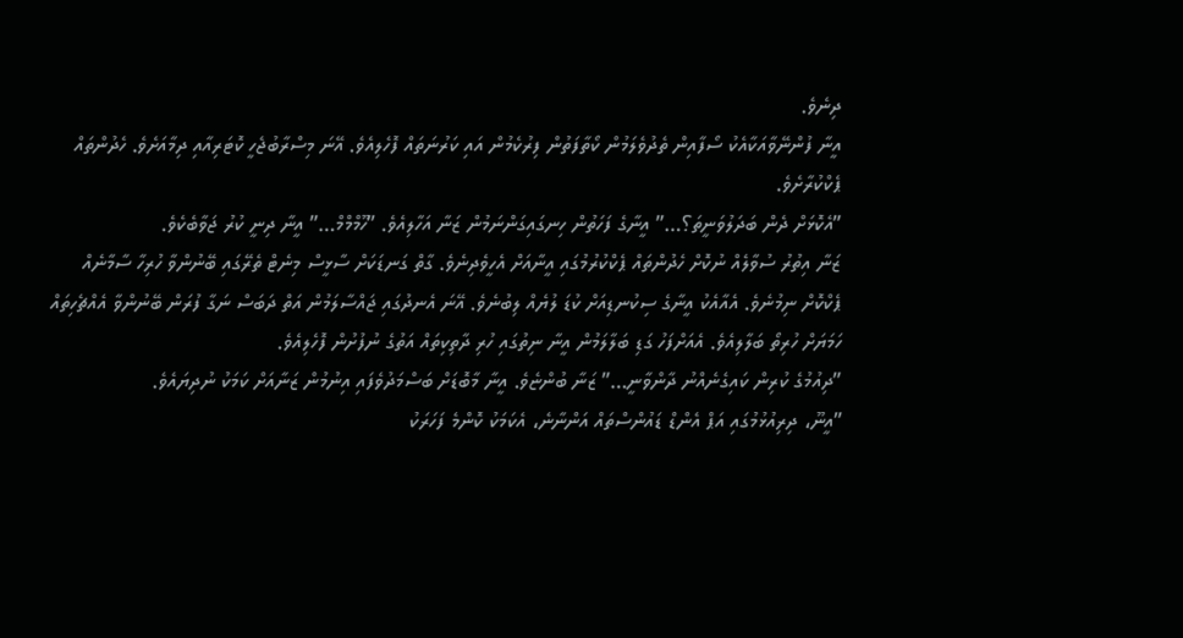ދިނެވެ.
އީނާ ފުންނޭވާއަކާއެކު ސޯފާއިން ތެދުވެލަމުން ކޯތާފަތުން ފިރުކެމުން އައި ކަރުނަތައް ފޮހެލިއެވެ. އޭނަ މިސްރާބުޖެހީ ކޮޓަރިއާއި ދިމާއަށެވެ. ހެދުންތައް ޕެކްކުރާށެވެ.
”އެކޮޅަށް ދެން ބަދަލުވަނީތަ؟…” އީނާގެ ފަހަތުން ހިނގައިގަންނަމުން ޒަނާ އަހާލިއެވެ. ”ހޫމްމްމް…” އީނާ ދިނީ ކުރު ޖަވާބެކެވެ.
ޒަނާ އިތުރު ސުވާލެއް ނުކޮށް ހެދުންތައް ޕެކްކުރުމުގައި އީނާއަށް އެހީވެދިނެވެ. ގާތް ގަނޑަކަށް ސާޅީސް މިނެޓް ތެރޭގައި ބޭނުންވާ ހުރިހާ ސާމާނެއް ޕެކްކޮށް ނިމުނެވެ. އެއާއެކު އީނާގެ ސިކުނޑިއަށް ކުޑަ ލުޔެއް ލިބުނެވެ. އޭނަ އެނދުގައި ޖައްސާލަމުން އަތް ދަބަސް ނަގާ ފުރަން ބޭނުންވާ އެއްޗެހިތައް ހަމަޔަށް ހުރިތޯ ބަލާލިއެވެ. އެއަށްފަހު ގަޑި ބަލާލަމުން އީނާ ނިތުގައި ހުރި ދާތިކިތައް އަތުގެ ނުފުށުން ފޮހެލިއެވެ.
”ދިއުމުގެ ކުރިން ކައިގެނެއްނު ދާންވާނީ…” ޒަނާ ބުންޏެވެ. އީނާ މާބޮޑަށް ބަސްމަދުވެފައި އިނުމުން ޒަނާއަށް ކަމަކު ނުދިޔައެވެ.
”އީނޫ، ދިރިއުޅުމުގައި އަޕް އެންޑް ޑައުންސްތައް އަންނާނެ، އެކަމަކު ކޮންމެ ފަހަރަކު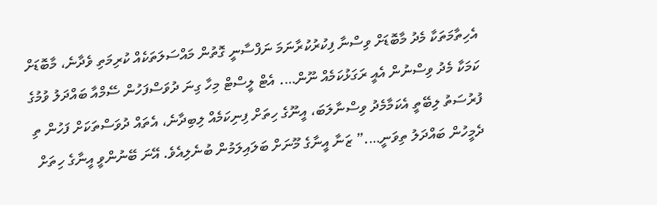އެހިތާމަތަކާ މެދު މާބޮޑަށް ވިސްނާ ފިކުރުކުރާނަމަ ނަފްސާނީ ގޮތުން މައްސަލަތަކެއް ކުރިމަތި ވެދާނެ، މާބޮޑަށް ކަމަކާ މެދު ވިސްނުން އެއީ ރަގަޅުކަމެއް ނޫން…. އެޓް ލީސްޓް މިހާ ގިނަ ދުވަސްފަހުން ސޭމްއާ ބައްދަލު ވުމުގެ ފުރުސަތު ލިބޭތީ އެކަމާމެދު ވިސްނާލަބަ، އީނޫގެ ހިތަށް ފިނިކަމެއް ލިބިދާނެ، އެތައް ދުވަސްތަކަށް ފަހުން ތި ދެމީހުން ބައްދަލު ތިވަނީ….” ޒަނާ އީނާގެ މޫނަށް ބަލައިލަމުން ބުނެލިއެވެ. އޭނަ ބޭނުންވީ އީނާގެ ހިތަށް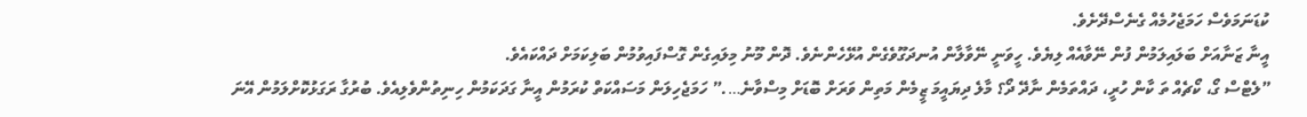ކުޑަނަމަވެސް ހަމަޖެހުމެއް ގެނެސްދޭށެވެ.
އީނާ ޒަނާއަށް ބަލައިލަމުން ފުން ނޭވާއެއް ލިޔެވެ. ހީވަނީ ނޭވާލާން އުނދަގޫވެގެން އުޅޭހެންނެވެ. ދޮން މޫނު މިލައިގެން ގޮސްފައިވުމުން ބަލިކަމަށް ދައްކައެވެ.
”ލެޓްސް ގޯ، ކޯޗެއް ތަ ކާން ހުރީ، ދައްތަމެން ނާދޭ ދޯ؟ މާލެ ދިޔައީމަ ޒީމެން މަތިން ވަރަށް ބޮޑަށް މިސްވާނެ….” ހަމަޖެހިލަން މަސައްކަތް ކުރަމުން އީނާ ގަދަކަމުން ހިނިތުންވެލިއެވެ. ބުރުގާ ރަގަޅުކޮށްލަމުން އޭނަ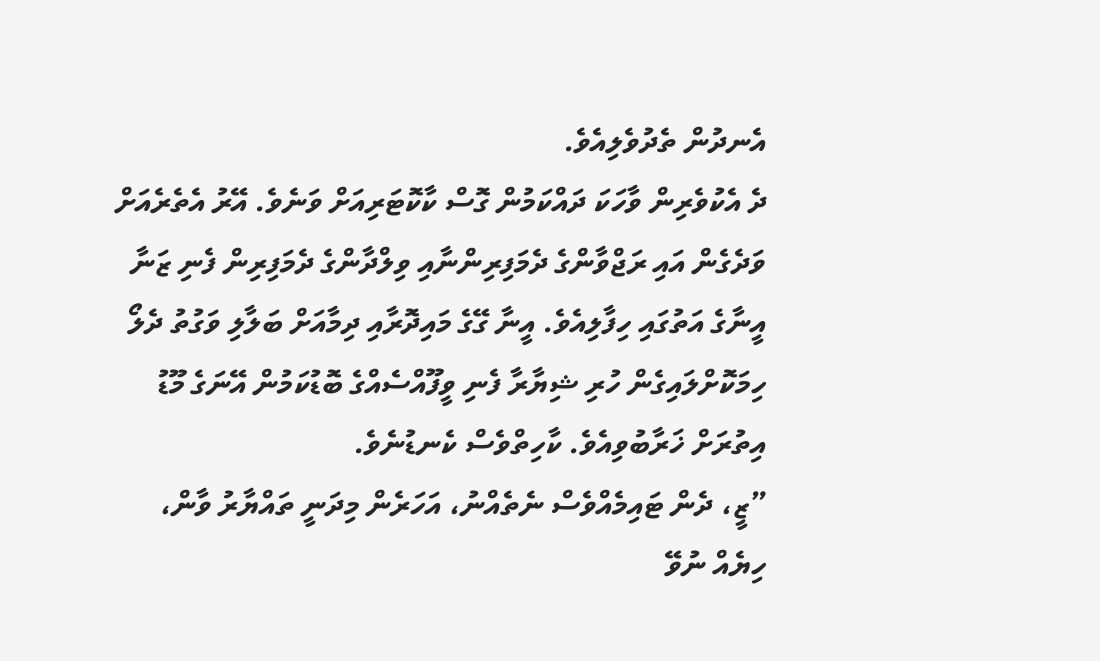އެނދުން ތެދުވެލިއެވެ.
ދެ އެކުވެރިން ވާހަކަ ދައްކަމުން ގޮސް ކާކޮޓަރިއަށް ވަނެވެ. އޭރު އެތެރެއަށް ވަދެގެން އައި ރަޖްވާންގެ ދެމަފިރިންނާއި ވިލްދާންގެ ދެމަފިރިން ފެނި ޒަނާ އީނާގެ އަތުގައި ހިފާލިއެވެ. އީނާ ގޭގެ މައިދޮރާއި ދިމާއަށް ބަލާލި ވަގުތު ދެލޯ ހިމަކޮށްލައިގެން ހުރި ޝިޔާރާ ފެނި ވީފޫއްސެއްގެ ބޮޑުކަމުން އޭނަގެ މޫޑު އިތުރަށް ޚަރާބުވިއެވެ. ކާހިތްވެސް ކެނޑުނެވެ.
”ޒީ، ދެން ޓައިމެއްވެސް ނެތެއްނު، އަހަރެން މިދަނީ ތައްޔާރު ވާން، ހިޔެއް ނުވޭ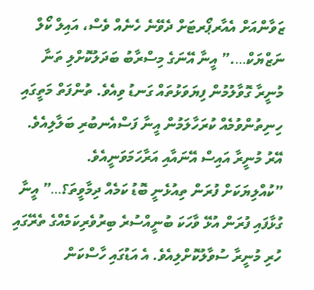ޒަވާންއަށް އެއާރޕޯރޓަށް ދެވޭނެ ހެނެއް ވެސް، އައިލް ކޯލް ނަޒްޔަކް….” އީނާ އޭނަގެ މިސްރާބު ބަދަލުކޮށްލި ތަނާ މުނީރާ ގޮވާލުމުން ފިޔަވަޅުތައް ގަނޑު ވިއެވެ. ތުންފަތް މަތީގައި ހިނިތުންވުމެއް ކުރަހާލަމުން އީނާ ފަސްއެނބުރި ބަލާލިއެވެ. އޭރު މުނީރާ އައިސް އޭނައާއި އަރާހަމަވަނީއެވެ.
”ކުއްލިޔަކަށް ފުރަން ތިއުޅެނީ ބޮޑު ކަމެއް ދިމާވީތަ؟…” އީނާ ގުޅާފައި ފުރަން އުޅޭ ވާހަކަ ބުނީއްސުރެ ބިރުވެރިކަމެއްގެ ތެރޭގައި ހުރި މުނީރާ ސުވާލުކޮށްލިއެވެ. އެ އަޑުގައި ހާސްކަން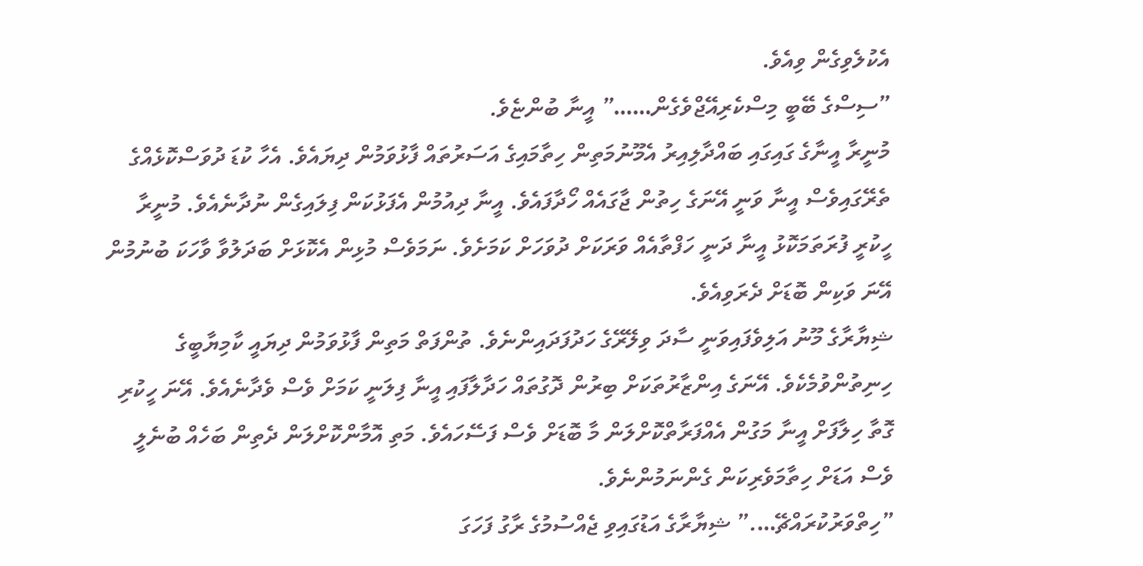އެކުލެވިގެން ވިއެވެ.
”ސިސްގެ ބޭބީ މިސްކެރިއޭޖްވެގެން……” އީނާ ބުންޏެވެ.
މުނީރާ އީނާގެ ގައިގައި ބައްދާލިއިރު އެމޫނުމަތިން ހިތާމައިގެ އަސަރުތައް ފާޅުވަމުން ދިޔައެވެ. އެހާ ކުޑަ ދުވަސްކޮޅެއްގެ ތެރޭގައިވެސް އީނާ ވަނީ އޭނަގެ ހިތުން ޖާގައެއް ހޯދާފައެވެ. އީނާ ދިއުމުން އެފަޅުކަން ފިލައިގެން ނުދާނެއެވެ. މުނީރާ ހީކުރީ ފުރަތަމަކޮޅު އީނާ ދަނީ ހަފްތާއެއް ވަރަކަށް ދުވަހަށް ކަމަށެވެ. ނަމަވެސް މުޅިން އެކޮޅަށް ބަދަލުވާ ވާހަކަ ބުނުމުން އޭނަ ވަކިން ބޮޑަށް ދެރަވިއެވެ.
ޝިޔާރާގެ މޫނު އަލިވެފައިވަނީ ސާދަ ވިލޭރޭގެ ހަދުފަދައިންނެވެ. ތުންފަތް މަތިން ފާޅުވަމުން ދިޔައީ ކާމިޔާބީގެ ހިނިތުންވުމެކެވެ. އޭނަގެ އިންޒާރުތަކަށް ބިރުން ދޮގުތައް ހަދާލާފައި އީނާ ފިލަނީ ކަމަށް ވެސް ވެދާނެއެވެ. އޭނަ ހީކުރި ގޮތާ ހިލާފަށް އީނާ މަގުން އެއްފަރާތްކޮށްލަން މާ ބޮޑަށް ވެސް ފަސޭހައެވެ. މަތި އޮމާންކޮށްލަން ދެތިން ބަހެއް ބުނެލީ ވެސް އަޑަށް ހިތާމަވެރިކަން ގެންނަމުންނެވެ.
”ހިތްވަރުކުރައްޗޭ….” ޝިޔާރާގެ އަޑުގައިވި ޖެއްސުމުގެ ރާގު ފަހަގަ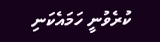ކުރެވުނީ ހަމައެކަނި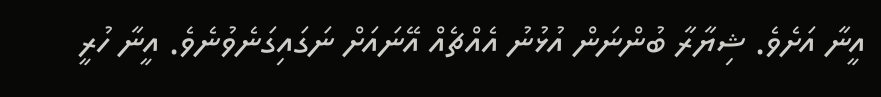އީނާ އަށެވެ. ޝިޔާރާ ބުންނަން އުޅުނު އެއްޗެއް އޭނައަށް ނަގައިގަނެވުނެވެ. އީނާ ހުރީ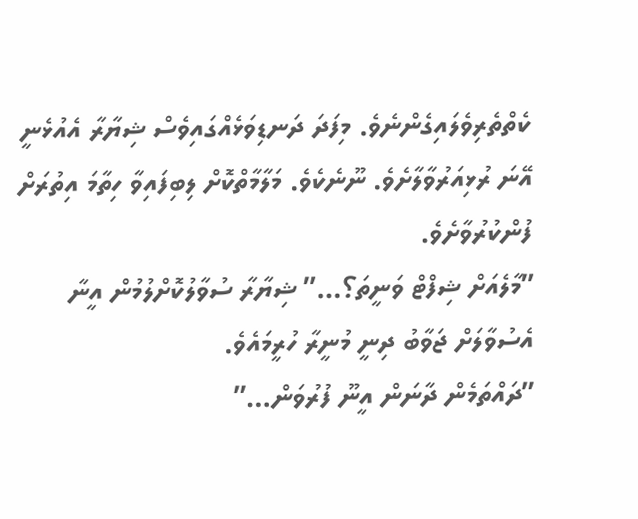ކެތްތެރިވެލައިގެންނެވެ. މިފަދަ ދަނޑިވަޅެއްގައިވެސް ޝިޔާރާ އެއުޅެނީ އޭނަ ރުޅިއަރުވާލާށެވެ. ނޫނެކެވެ. މަލާމާތްކޮށް ލިބިފައިވާ ހިތާމަ އިތުރަށް ފުންކުރުވާށެވެ.
”މާލެއަށް ޝިފްޓް ވަނީތަ؟…” ޝިޔާރާ ސުވާލުކޮށްލުމުން އީނާ އެސުވާލަށް ޖަވާބު ދިނީ މުނީރާ ހުރީމައެވެ.
”ދައްތަމެން ދާނަން އީނޫ ފުރުވަން…”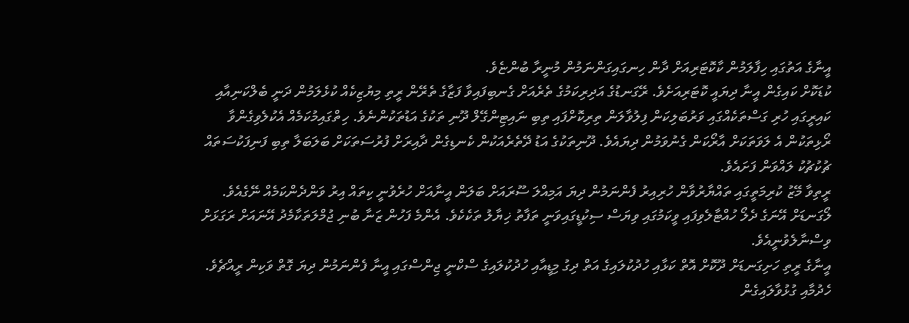އީނާގެ އަތުގައި ހިފާލަމުން ކާކޮޓަރިއަށް ދާން ހިނގައިގަންނަމުން މުނީރާ ބުންޏެވެ.
ކުޑަކޮށް ކައިގެން އީނާ ދިޔައީ ކޮޓަރިއަށެވެ. ރޭގަނޑުގެ އަދިރިކަމުގެ ތެރެއަށް ގެނބިފައިވާ ފަޒާގެ ތެރޭން ރީތި މިޔުޒިކެއް ކުޅެލަމުން ދަނީ ބެލްކަނިއާއި ކައިރީގައި ހުރި ގަސްތަކެއްގައި ވަރުބަލިކަން ފިލުވާލަން ތިރިކޮށްފައި ތިބި ނައިޓިންގޭލް ދޫނި ތަކުގެ އަޑުތަކުންނެވެ. ހިތްގައިމުކަމެއް އެކުލެވިގެންވާ ރޯޅިތަކުން އެ ލަވަތަކަށް އާރޯކަން ގެނުވަމުން ދިޔައެވެ. ދޫނިތަކުގެ އަޑު ދޭތެރެއަކުން ކެނޑިގެން ދާއިރަށް ފުރުސަތަކަށް ބަލަބަލާ ތިބި ފަނިފަކުސަތައް ޗުކުޗުކު ލައްވަން ފަށައެވެ.
ރީތިވާ މޭޒު ކުރިމަތީގައި ތައްޔާރުވާން ހުރިއިރު ފެންނަމުން ދިޔަ އަމިއްލަ ސޫރައަށް ބަލަން އީނާއަށް ހުރެވުނީ ކިތައް އިރު ވަންދެންކަމެއް ނޭގެއެވެ. ލޯގަނޑަށް އޭނަގެ ދެލޯ ހުއްޓާލެވިފައި ވީކަމުގައި ވިޔަސް ސިކުޑީގައިވަނީ ތަފާތު ޚިޔާލު ތަކެކެވެ. އެންމެ ފަހުން ޒަނާ ބުނި ޖުމްލަތަކާމެދު އޭނައަށް ރަގަޅަށް ވިސްނާލެވުނީއެވެ.
އީނާގެ ރީތި ހަށިގަނޑަށް ދޫކޮށް އޮތް ކަޅާއި ހުދުކުލައިގެ އަތް ދިގު މިޑީއާއި ހުދުކުލައިގެ ސްކްނީ ޖިންސްގައި އީނާ ފެންނަމުން ދިޔަ ގޮތް ވަކިން ރީއްޗެވެ. ހެދުމާއި ގުޅުވާލައިގެން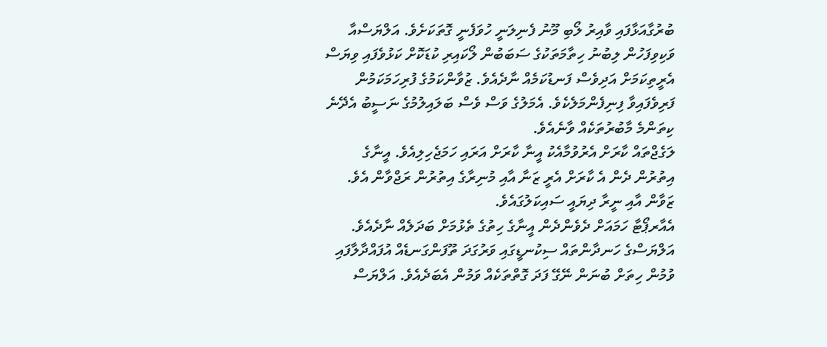ބުރުގާއަޅާފައި ވާއިރު ލޯބި މޫނު ފެނިލަނީ ހުވަފެނީ ގޮތަކަށެވެ. އަލްޔަސްއާ ވަކިވިފަހުން ލިބުނު ހިތާމަތަކުގެ ސަބަބުން ލޯކައިރި ކުޑަކޮށް ކަޅުވެފައި ވިޔަސް އެރީތިކަމަށް އަދިވެސް ފަނޑުކަމެއް ނާދެއެވެ. ޒުވާންކަމުގެ ފުރިހަމަކަމުން ފަރިވެފައިވާ ފިނިފެންމަލެކެވެ. އެމަލުގެ ވަސް ވެސް ބަލައިލުމުގެ ނަސީބު އެދޭނެ ކިތަންމެ މާބުރުތަކެއް ވާނެއެވެ.
ލަގެޖްތައް ކާރަށް އެރުވުމާއެކު އީނާ ކާރަށް އަރައި ހަމަޖެހިލިއެވެ. އީނާގެ އިތުރުން ދެން އެ ކާރަށް އެރީ ޒަނާ އާއި މުނިރާގެ އިތުރުން ރަޖްވާން އެވެ. ޒަވާން އާއި ނީރާ ދިޔައީ ސައިކަލުގައެވެ.
އެއާރޕޯޓާ ހަމައަށް ދެވެންދެން އީނާގެ ހިތުގެ ތެޅުމަށް ބަދަލެއް ނާދެއެވެ. އަލްޔަސްގެ ހަނދާންތައް ސިކުނޑީގައި ވަރުގަދަ ތޫފަންގަނޑެއް އުފައްދާލާފައި ވުމުން ހިތަށް ބުނަން ނޭގޭ ފަދަ ގޮތްތަކެއް ވަމުން އެބަދެއެވެ. އަލްޔަސް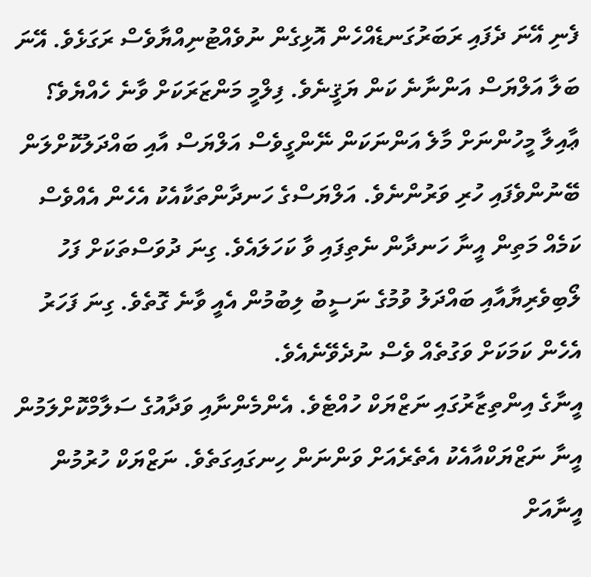ފެނި އޭނަ ދެފައި ރަބަރުގަނޑެއްހެން އޮޅިގެން ނުވެއްޓުނިއްޔާވެސް ރަގަޅެވެ. އޭނަ ބަލާ އަލްޔަސް އަންނާނެ ކަން ޔަޤީނެވެ. ފިލްމީ މަންޒަރަކަށް ވާނެ ހެއްޔެވެ؟ ޢާއިލާ މީހުންނަށް މާލެ އަންނަކަން ނޭންގީވެސް އަލްޔަސް އާއި ބައްދަލުކޮށްލަން ބޭނުންވެފައި ހުރި ވަރުންނެވެ. އަލްޔަސްގެ ހަނދާންތަކާއެކު އެހެން އެއްވެސް ކަމެއް މަތިން އީނާ ހަނދާން ނެތިފައި ވާ ކަހަލައެވެ. ގިނަ ދުވަސްތަކަށް ފަހު ލޯބިވެރިޔާއާއި ބައްދަލު ވުމުގެ ނަސީބު ލިބުމުން އެއީ ވާނެ ގޮތެވެ. ގިނަ ފަހަރު އެހެން ކަމަކަށް ވަގުތެއް ވެސް ނުދެވޭނެއެވެ.
އީނާގެ އިންތިޒާރުގައި ނަޒްޔަކް ހުއްޓެވެ. އެންމެންނާއި ވަދާއުގެ ސަލާމްކޮށްލަމުން އީނާ ނަޒްޔަކްއާއެކު އެތެރެއަށް ވަންނަން ހިނގައިގަތެވެ. ނަޒްޔަކް ހުރުމުން އީނާއަށް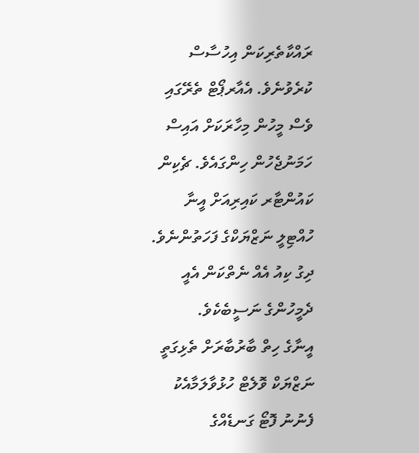ރައްކާތެރިކަން އިހުސާސް ކުރެވުނެވެ. އެއާރޕޯޓް ތެރޭގައި ވެސް މީހުން މިހާރަކަށް އައިސް ހަމަނުޖެހުން ހިންގައެވެ. ޗެކިން ކައުންޓާރ ކައިރިއަށް އީނާ ހުއްޓިލީ ނަޒްޔަކްގެ ފަހަތުންނެވެ. ދިގު ކިއު އެއް ނެތްކަން އެއީ ދެމީހުންގެ ނަސީބެކެވެ.
އީނާގެ ހިތް ބާރުބާރަށް ތެޅިގަތީ ނަޒްޔަކް ވޮލެޓް ހުޅުވާލަމާއެކު ފެނުނު ފޮޓޯ ގަނޑެއްގެ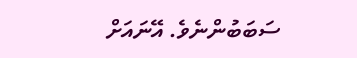ސަބަބުންނެވެ. އޭނައަށް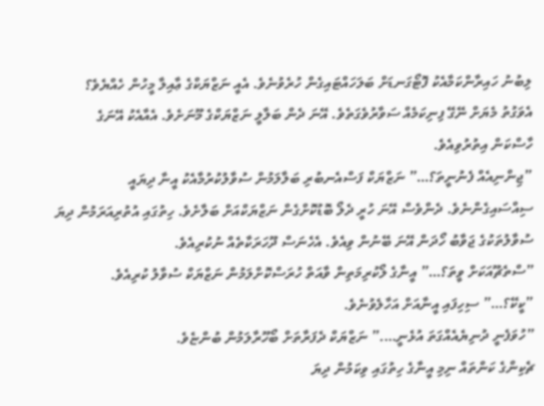ލިބުނު ހައިރާންކަމާއެކު ފޮޓޯގަނޑަށް ބަލަހައްޓައިގެން ހުރެވުނެވެ. އެއީ ނަޒްޔަކްގެ ޢާއިލާ މީހުން ހެއްޔެވެ؟ އެވަގުތު މެޔަށް ނޭގޭ ފިނިކަމެއް ސަވާރުވެގަތެވެ. އޭނަ ދެން ބަލާލީ ނަޒްޔަކްގެ މޫނަށެވެ. އެއާއެކު އޭނަގެ ހާސްކަން އިތުރުވިއެވެ.
”ޖިންނިއެއް ފެނުނީތަ؟…” ނަޒްޔަކް ފަސްއެނބުރި ބަލާލަމުން ސުވާލުކުރުމާއެކު އީނާ ދިޔައީ ސިއްސައިގެންނެވެ. ދެންވެސް އޭނަ ހުރީ ދެލޯ ބޮޑުކޮށްގެން ނަޒްޔަކްއަށް ބަލާށެވެ. ހިތުގައި އުތުރިއަރަމުން ދިޔަ ސުވާލުތަކުގެ ޖަވާބު ހޯދަން އޭނަ ބޭނުން ވިއެވެ. އެހެނަސް ދޫހަރަކާތެއް ނުކުރިއެވެ.
”ސްތެޗޫއަކަށް ވީތަ؟…” އީނާގެ ލޯކުރިމަތިން ވާއަތް ހުރަސްކޮށްލަމުން ނަޒްޔަކް ސުވާލު ކުރިއެވެ.
”ކީކޭ؟…” ސިހިފައި އީނާއަށް އަހާލެވުނެވެ.
”ހުވަފެނީ ދުނިޔެއެއްގަތަ އުޅެނީ….” ނަޒްޔަކް ދެފަރާތަށް ބޯހޫރާލަމުން ބުންޏެވެ.
ޗެކިންގެ ކަންތައް ނިމި އީނާގެ ހިތުގައި ވިކަމުން ދިޔަ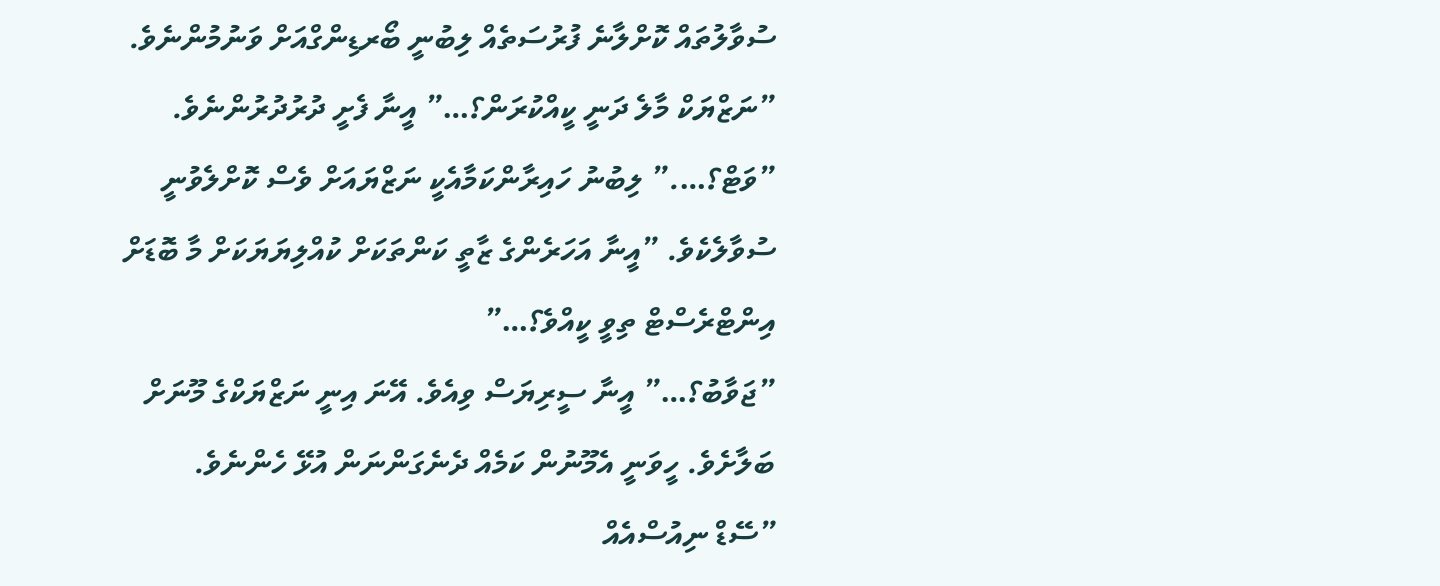ސުވާލުތައް ކޮށްލާނެ ފުރުސަތެއް ލިބުނީ ބޯރޑިންގްއަށް ވަނުމުންނެވެ.
”ނަޒްޔަކް މާލެ ދަނީ ކީއްކުރަން؟…” އީނާ ފެށީ ދުރުދުރުންނެވެ.
”ވަޓް؟….” ލިބުނު ހައިރާންކަމާއެކީ ނަޒްޔައަށް ވެސް ކޮށްލެވުނީ ސުވާލެކެވެ. ”އީނާ އަހަރެންގެ ޒާތީ ކަންތަކަށް ކުއްލިޔަޔަކަށް މާ ބޮޑަށް އިންޓްރެސްޓް ތިވީ ކީއްވެ؟…”
”ޖަވާބު؟…” އީނާ ސީރިޔަސް ވިއެވެ. އޭނަ އިނީ ނަޒްޔަކްގެ މޫނަށް ބަލާށެވެ. ހީވަނީ އެމޫނުން ކަމެއް ދެނެގަންނަން އުޅޭ ހެންނެވެ.
”ސޭޑް ނިއުސްއެއް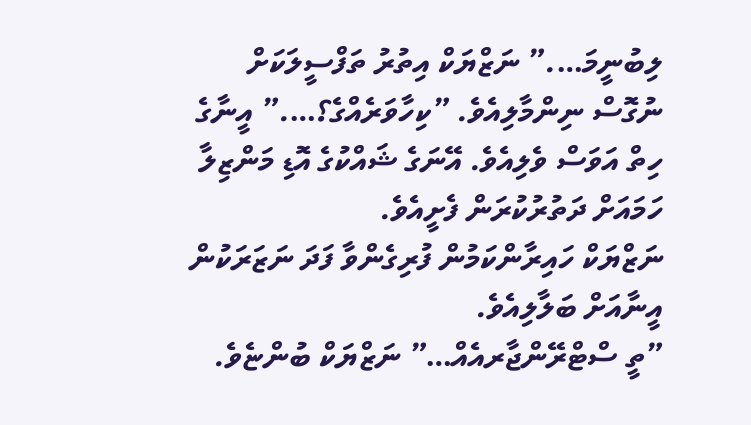ލިބުނީމަ….” ނަޒްޔަކް އިތުރު ތަފްސީލަކަށް ނުގޮސް ނިންމާލިއެވެ. ”ކިހާވަރެއްގެ؟….” އީނާގެ ހިތް އަވަސް ވެލިއެވެ. އޭނަގެ ޝައްކުގެ އޮޑި މަންޒިލާ ހަމައަށް ދަތުރުކުރަން ފެށީއެވެ.
ނަޒްޔަކް ހައިރާންކަމުން ފުރިގެންވާ ފަދަ ނަޒަރަކުން އީނާއަށް ބަލާލިއެވެ.
”ތީ ސްޓްރޭންޖާރއެއް…” ނަޒްޔަކް ބުންޏެވެ.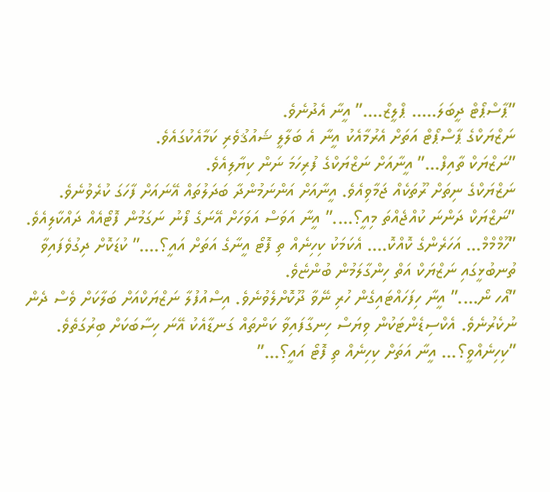”ޕާސްޕޯޓް ދީބަލަ….. ޕްލީޒް….” އީނާ އެދުނެވެ.
ނަޒްޔަކްގެ ޕާސްޕޯޓް އަތަށް އެރުމާއެކު އީނާ އެ ބަލާލީ ޝައުޤުވެރި ކަމާއެކުގައެވެ.
”ނަޒްޔަކް ތާއިފް…” އީނާއަށް ނަޒްޔަކްގެ ފުރިހަމަ ނަން ކިޔާލިއެވެ.
ނަޒްޔަކްގެ ނިތަށް ރޫތަކެއް ޖަމާވިއެވެ. އީނާއަށް އަންނަމުންދާ ބަދަލުތައް އޭނައަށް ފާހަގަ ކުރެވުނެވެ.
”ނަޒްޔަކް ދަންނަ ކުއްޖެއްތަ މިއީ؟….” އީނާ އަވަސް އަވަހަށް އޭނަގެ ފޯނު ނަގަމުން ފޮޓޯއެއް ދައްކާލިއެވެ.
”ހޫމްމްމް… އަހަރެންގެ ކޮއްކޮ…. އެކަމަކު ކިހިނެއް ތި ފޮޓޯ އީނާގެ އަތަށް އައީ؟….” ކުޑަކޮށް ދިގުވެފައިވާ ތުނބުޅީގައި ނަޒްޔަކް އަތް ހިންގާލަމުން ބުންޏެވެ.
”އޯހ ނޯ….” އީނާ ހިފަހައްޓައިގެން ހުރި ނޭވާ ދޫކޮށްލެވުނެވެ. އިސްއުފުލާ ނަޒްޔަކްއަށް ބަލާކަށް ވެސް ދެން ނުކެރުނެވެ. އެކްސިޑެންޓަކުން ވިޔަސް ހިނގާފައިވާ ކަންތައް ގަނޑާއެކު އޭނަ ހިސާބަކަށް ބިރުގަތެވެ.
”ކިހިނެއްވީ؟… އީނާ އަތަށް ކިހިނެއް ތި ފޮޓޯ އައީ؟…”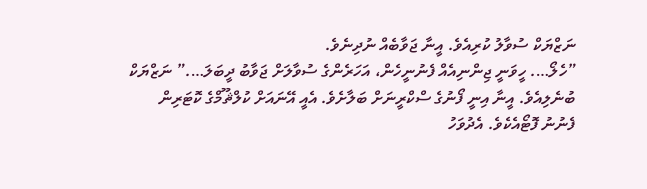ނަޒްޔަކް ސުވާލު ކުރިއެވެ. އީނާ ޖަވާބެއް ނުދިނެވެ.
”ހެލޯ…. ހީވަނީ ޖިންނިއެއް ފެނުނީހެން، އަހަރެންގެ ސުވާލަށް ޖަވާބު ދީބަލަ….” ނަޒްޔަކް ބުނެލިއެވެ. އީނާ އިނީ ފޯނުގެ ސްކްރީނަށް ބަލާށެވެ. އެއީ އޭނައަށް ކުލްޘޫމްގެ ކޮޓަރިން ފެނުނު ފޮޓޯއެކެވެ. އެދުވަހު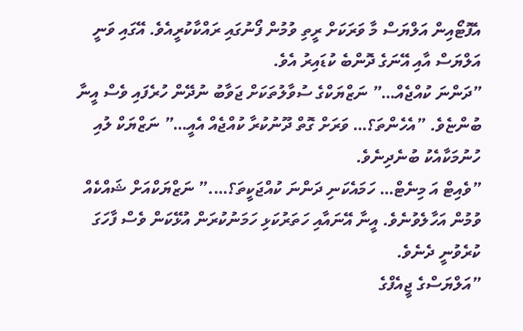އެފޮޓޯއިން އަލްޔަސް މާ ވަރަކަށް ރީތި ވުމުން ފޯނުގައި ރައްކާކުރީއެވެ. އޭގައި ވަނީ އަލްޔަސް އާއި އޭނަގެ ދޮންބެ ކުޑައިރު އެވެ.
”ދަންނަ ކުއްޖެއް…” ނަޒްޔަކްގެ ސުވާލުތަކަށް ޖަވާބު ނުދޭން ހުރެފައި ވެސް އީނާ ބުންޏެވެ. ”އެހެންތަ؟… ވަރަށް ގޮތް ދޫނުކުރާ ކުއްޖެއް އެއީ…” ނަޒްޔަކް ލުއި ހުނުމަކާއެކު ބުނެދިނެވެ.
”ވެއިޓް އަ މިނެޓް… ހަމައެކަނި ދަންނަ ކުއްޖަކީތަ؟….” ނަޒްޔަކްއަށް ޝައްކެއް ވުމުން އަހާލެވުނެވެ. އީނާ އޭނައާއި ހަތަރުކަޅި ހަމަނުކުރަން އުޅޭކަން ވެސް ފާހަގަ ކުރެވުނީ ދެނެވެ.
”އަލްޔަސްގެ ޖީއެފްގެ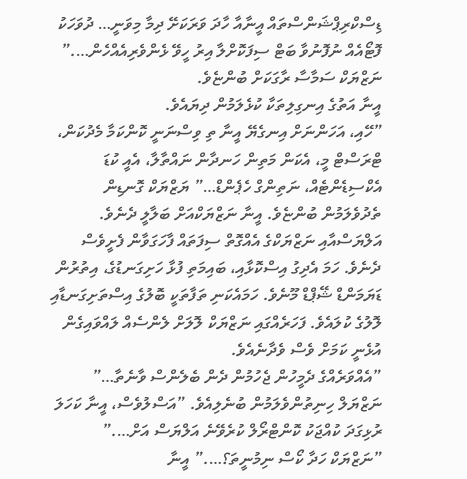ޑިސްކްރިޕްޝަންސްތައް އީނާއާ ހާދަ ވަރަކަށޭ ދިމާ މިވަނީ… ދުވަހަކު ފޮޓޯއެއް ނުފޮނުވާ ބަޓް ސިފަކޮށްލާ އިރު ހީވޭ ޅެންވެރިއެއްހެން….” ނަޒްޔަކް ސަމާސާ ރާގަކަށް ބުންޏެވެ.
އީނާ އަތުގެ އިނގިލިތަކާ ކުޅެލަމުން ދިޔައެވެ.
”ހޭއި، އަހަންނަށް އިނގެޔޭ އީނާ ތި ވިސްނަނީ ކޮންކަމާ މެދުކަން، ޓްރަސްޓް މީ، އެކަން މަތިން ހަނދާން ނައްތާލާ، އެއީ ކުޑަ އެކްސިޑެންޓެއް، ނަތިންގް ހެޕެންޑް…” ޔަޒްޔަކް ގޮނޑިން ތެދުވެލަމުން ބުންޏެވެ. އީނާ ނަޒްޔަކްއަށް ބަލާލީ ދެނެވެ. އަލްޔަސްއާއި ނަޒްޔަކްގެ އެއްގޮތް ސިފަތައް ފާހަގަވާން ފެށީވެސް ދެނެވެ. ހަމަ އެދިގު އިސްކޮޅާއި، ބައިމަތި ފުޅާ ހަށިގަނޑުގެ، އިތުރުން ޑަޔަމަންޑް ޝޭޕްޑް މޫނެވެ. ހަމައެކަނި ތަފާތަކީ ބޮލުގެ އިސްތަށިގަނޑާއި ލޮލުގެ ކުލައެވެ. ފަހަރެއްގައި ނަޒްޔަކް ލޮލަށް ލެންސެއް ލައްވައިގެން އުޅެނީ ކަމަށް ވެސް ވެދާނެއެވެ.
”އެއްވަރެއްގެ ދެމީހުން ޖެހުމުން ދެން ބެލެންސް ވާނެތާ…” ނަޒްޔަލް ހިނިތުންވެލަމުން ބުނެލިއެވެ. ”އަސްލުވެސް، އީނާ ކަހަލަ ރުޅިގަދަ ކުއްޖަކު ކޮންޓްރޯލް ކުރެވޭނެ އަލްޔަސް އަށް….”
”ނަޒްޔަކް ހަދާ ކޯސް ނިމުނީތަ؟….” އީނާ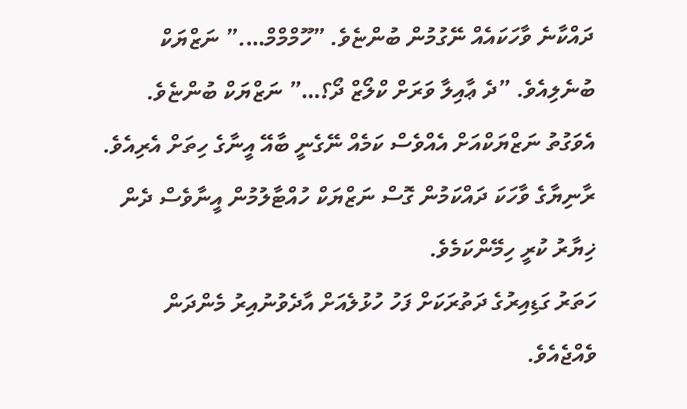ދައްކާނެ ވާހަކައެއް ނޭގުމުން ބުންޏެވެ. ”ހޫމްމްމް….” ނަޒްޔަކް ބުނެލިއެވެ. ”ދެ ޢާއިލާ ވަރަށް ކްލޯޒް ދޯ؟…” ނަޒްޔަކް ބުންޏެވެ. އެވަގުތު ނަޒްޔަކްއަށް އެއްވެސް ކަމެއް ނޭގެނީ ބާއޭ އީނާގެ ހިތަށް އެރިއެވެ.
ރާނިޔާގެ ވާހަކަ ދައްކަމުން ގޮސް ނަޒްޔަކް ހުއްޓާލުމުން އީނާވެސް ދެން ޚިޔާރު ކުރީ ހިމޭންކަމެވެ.
ހަތަރު ގަޑިއިރުގެ ދަތުރަކަށް ފަހު ހުޅުލެއަށް އާދެވުނުއިރު މެންދަން ވެއްޖެއެވެ.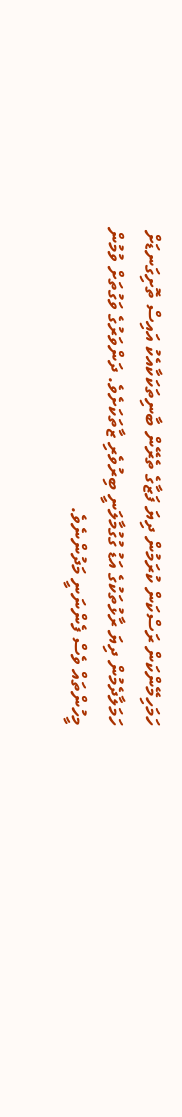ހަމަހިމޭންކަން ރަސްކަން ކުރަމުން ދިޔަ ފަޒާގެ ތެރޭން ބާނިތަކަކާއެކު އައިސް ތޮށިގަނޑަށް ހަމަލާދެމުން ދިޔަ ރާޅުތަކުގެ އަޑު ގުގުމާލަނީ ބިރުވެރި ޒާތަކަށެވެ. ދަންވަރުގެ ވަގުތަށް ވުމުން މީހުންތައް ވެސް ފެންނަނީ މަދުންނެވެ.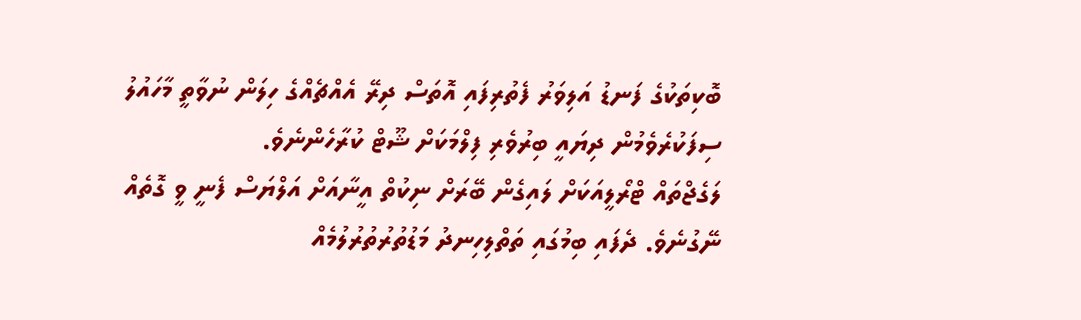ބޮކިތަކުގެ ފަނޑު އަލިވަރު ފެތުރިފައި އޮތަސް ދިރޭ އެއްޗެއްގެ ހިލަން ނުވާތީ މާހައުލު ސިފަކުރެވެމުން ދިޔައީ ބިރުވެރި ފިލްމަކަށް ޝޫޓް ކުރާހެންނެވެ.
ލަގެޖްތައް ޓްރޯލީއަކަށް ލައިގެން ބޭރަށް ނިކުތް އީނާއަށް އަލްޔަސް ފެނީ ވީ ގޮތެއް ނޭގުނެވެ. ދެފައި ބިމުގައި ތަތްލިހިނދު މަޑުތުރުތުރުލުމެއް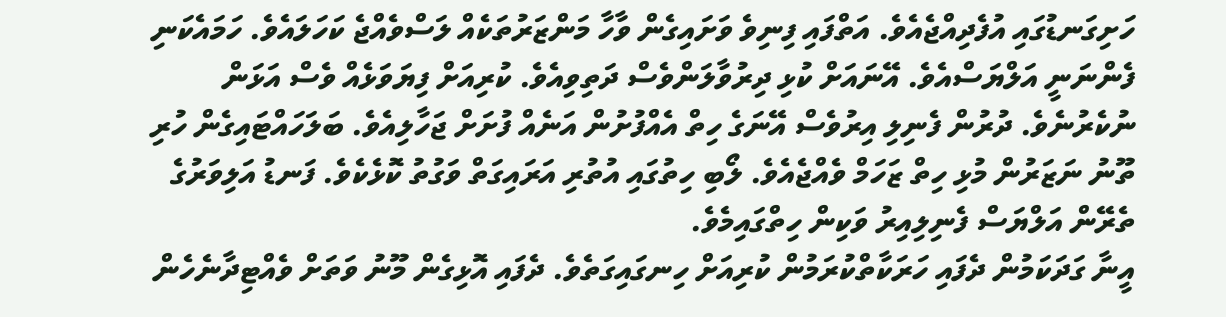ހަށިގަނޑުގައި އުފެދިއްޖެއެވެ. އަތްފައި ފިނިވެ ވަށައިގެން ވާހާ މަންޒަރުތަކެއް ލަސްވެއްޖެ ކަހަލައެވެ. ހަމައެކަނި ފެންނަނީ އަލްޔަސްއެވެ. އޭނައަށް ކުޅި ދިރުވާލަންވެސް ދަތިވިއެވެ. ކުރިއަށް ފިޔަވަޅެއް ވެސް އަޅަން ނުކެރުނެވެ. ދުރުން ފެނިލި އިރުވެސް އޭނަގެ ހިތް އެއްފުށުން އަނެއް ފުށަށް ޖަހާލިއެވެ. ބަލަހައްޓައިގެން ހުރި ތޫނު ނަޒަރުން މުޅި ހިތް ޒަހަމް ވެއްޖެއެވެ. ލޯބި ހިތުގައި އުތުރި އަރައިގަތް ވަގުތު ކޮޅެކެވެ. ފަނޑު އަލިވަރުގެ ތެރޭން އަލްޔަސް ފެނިލިއިރު ވަކިން ހިތްގައިމެވެ.
އީނާ ގަދަކަމުން ދެފައި ހަރަކާތްކުރަމުން ކުރިއަށް ހިނގައިގަތެވެ. ދެފައި އޮޅިގެން މޫނު ވަތަށް ވެއްޓިދާނެހެން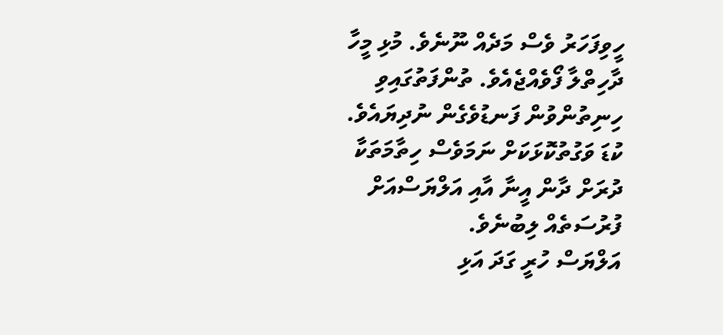ހީވިފަހަރު ވެސް މަދެއް ނޫނެވެ. މުޅި މީހާ ދާހިތްލާ ފޯވެއްޖެއެވެ. ތުންފަތުގައިވި ހިނިތުންވުން ފަނޑުވެގެން ނުދިޔައެވެ. ކުޑަ ވަގުތުކޮޅަކަށް ނަމަވެސް ހިތާމަތަކާ ދުރަށް ދާން އީނާ އާއި އަލްޔަސްއަށް ފުރުސަތެއް ލިބުނެވެ.
އަލްޔަސް ހުރީ ގަދަ އަޅި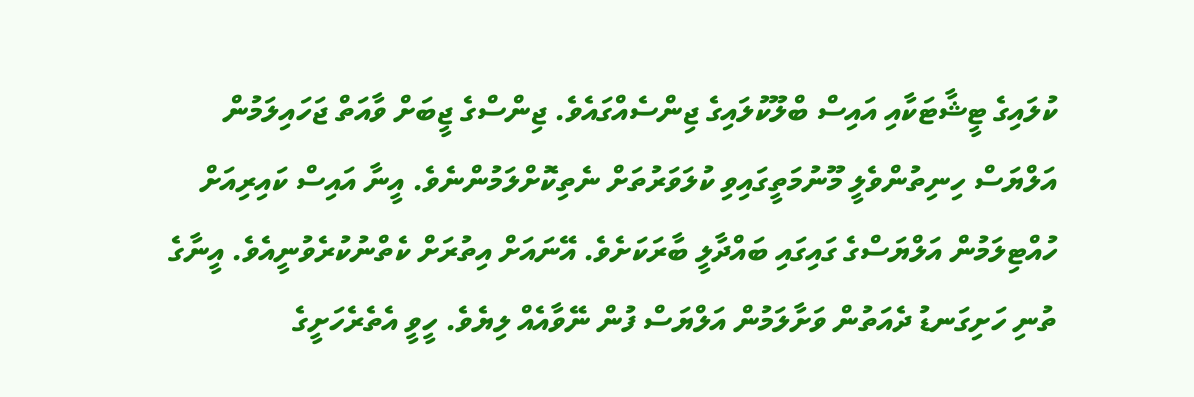ކުލައިގެ ޓީޝާޓަކާއި އައިސް ބްލޫކުލައިގެ ޖިންސެއްގައެވެ. ޖިންސްގެ ޖީބަށް ވާއަތް ޖަހައިލަމުން އަލްޔަސް ހިނިތުންވެލީ މޫނުމަތީގައިވި ކުލަވަރުތަށް ނެތިކޮށްލަމުންނެވެ. އީނާ އައިސް ކައިރިއަށް ހުއްޓިލަމުން އަލްޔަސްގެ ގައިގައި ބައްދާލީ ބާރަކަށެވެ. އޭނައަށް އިތުރަށް ކެތްނުކުރެވުނީއެވެ. އީނާގެ ތުނި ހަށިގަނޑު ދެއަތުން ވަށާލަމުން އަލްޔަސް ފުން ނޭވާއެއް ލިޔެވެ. ހީވީ އެތެރެހަށީގެ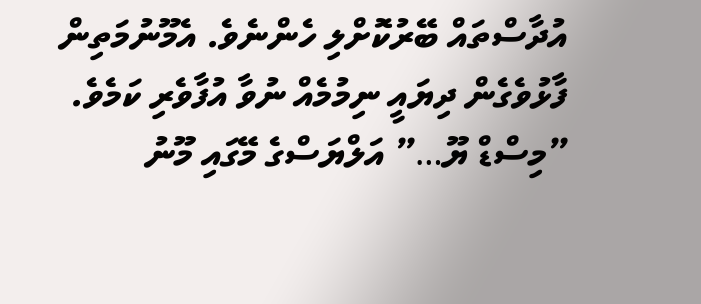އުދާސްތައް ބޭރުކޮށްލި ހެންނެވެ. އެމޫނުމަތިން ފާޅުވެގެން ދިޔައީ ނިމުމެއް ނުވާ އުފާވެރި ކަމެވެ.
”މިސްޑް ޔޫ…” އަލްޔަސްގެ މޭގައި މޫނު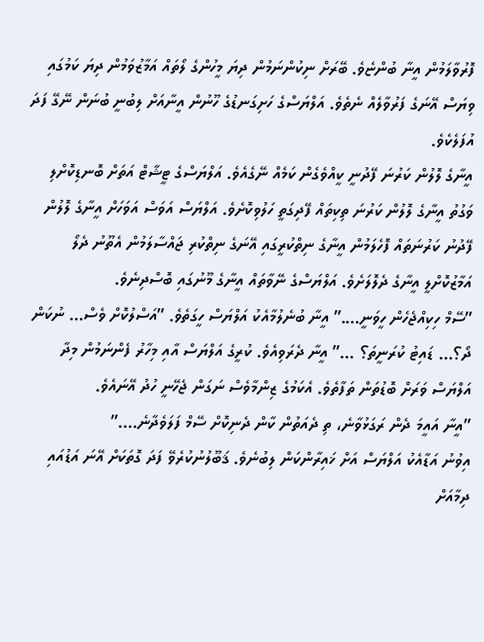ފޮރުވާލަމުން އީނާ ބުންޏެވެ. ބޭރަށް ނިކުންނަމުން ދިޔަ މީހުންގެ ލޯތައް އަމާޒުވަމުން ދިޔަ ކަމުގައި ވިޔަސް އޭނަގެ ފަރުވާލެއް ނެތެވެ. އަލްޔަސްގެ ހަށިގަނޑުގެ ހޫނުން އީނާއަށް ލިބުނީ ބުނަން ނޭގޭ ފަދަ އުފަލެކެވެ.
އީނާގެ ލޮލުން ކަރުނަ ފޭދުނީ ކީއްވެގެން ކަމެއް ނޭގެއެވެ. އަލްޔަސްގެ ޓީޝާޓް އަތަށް ބޮނޑިކޮށްލި ވަގުތު އީނާގެ ލޮލުން ކަރުނަ ތިކިތައް ފޭދިގަތީ ހަލުވިކޮށެވެ. އަލްޔަސް އަވަސް އަވަހަށް އީނާގެ ލޮލުން ފޭދުނު ކަރުނަތައް ފޮހެލަމުން އީނާގެ ނިތްކުރީގައި އޭނަގެ ނިތްކުރި ޖައްސާލަމުން އެތޫނު ދެލޯ އަމާޒުކޮށްލީ އީނާގެ ދެލޮލަށެވެ. އަލްޔަސްގެ ނޭވާތައް އީނާގެ މޫނުގައި ބޮސްދިނެވެ.
”ސޭމް ހިކިއްޖެހެން ހީވަނީ….” އީނާ ބުނެލުމާއެކު އަލްޔަސް ހީގަތެވެ. ”އަސްލުކޮށް ވެސް… ނުކަން ދޯ؟… ޑައިޓު ކުރަނީތަ؟ …” އީނާ ދެރަވިއެވެ. ކުރީގެ އަލްޔަސް އާއި މިހާރު ފެންނަމުން މިދާ އަލްޔަސް ވަރަށް ބޮޑުތަން ތަފާތެވެ. އެކަމުގެ ޒިންމާވެސް ނަގަން ޖެހޭނީ ހުދު އޭނައެވެ.
”އީނާ އައީމަ ދެން ރަގަޅުވާނެ، ތި ދެއަތުން ކާން ދެނިކޮށް ސޭމް ފަލަވެދާނެ….”
އިވުނު އަޑާއެކު އަލްޔަސް އަށް ޚައިރާންކަން ލިބުނެވެ. ޤަބޫލުނުކުރެވޭ ފަދަ ގޮތަކަށް އޭނަ އަޑުއައި ދިމާއަށް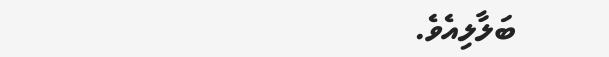ބަލާލިއެވެ.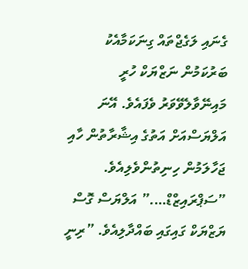ގެނައި ލަގެޖްތައް ގިނަކަމާއެކު ބަރުކަމުން ނަޒްޔަކް ހުރީ މައިނޭވާލެވޭވަރު ވެފައެވެ. އޭނަ އަލްޔަސްއަށް އަތުގެ އިޝާރާތުން ހާއި ޖަހާލަމުން ހިނިތުންވެލިއެވެ.
”ސަޕްރައިޒްޑް….” އަލްޔަސް ގޮސް ޔަޒްޔަކް ގައިގައި ބައްދާލިއެވެ. ”ރިނީ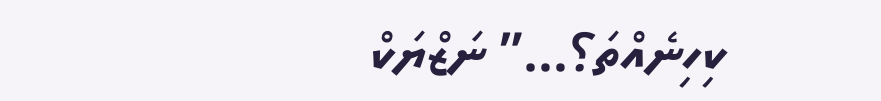ކިހިނެއްތަ؟…” ނަޒްޔަކް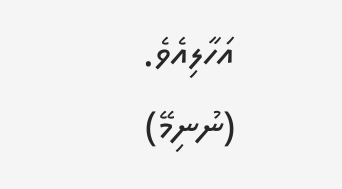އަހާލިއެވެ.
(ނުނިމޭ)